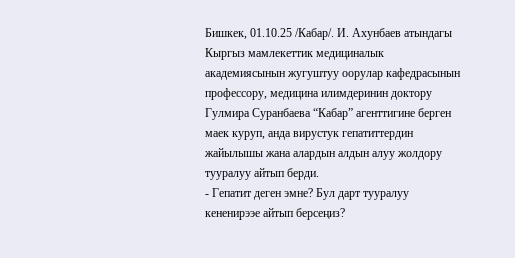Бишкек, 01.10.25 /Кабар/. И. Ахунбаев атындагы Кыргыз мамлекеттик медициналык академиясынын жугуштуу оорулар кафедрасынын профессору, медицина илимдеринин доктору Гулмира Суранбаева “Кабар” агенттигине берген маек куруп, анда вирустук гепатиттердин жайылышы жана алардын алдын алуу жолдору тууралуу айтып берди.
- Гепатит деген эмне? Бул дарт тууралуу кененирээе айтып берсеңиз?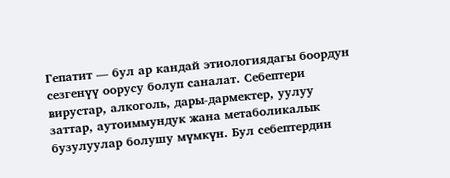Гепатит — бул ар кандай этиологиядагы боордун сезгенүү оорусу болуп саналат. Себептери вирустар, алкоголь, дары-дармектер, уулуу заттар, аутоиммундук жана метаболикалык бузулуулар болушу мүмкүн. Бул себептердин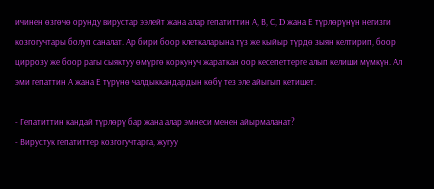ичинен өзгөчө орунду вирустар ээлейт жана алар гепатиттин А, В, С, D жана Е түрлөрүнүн негизги козгогучтары болуп саналат. Ар бири боор клеткаларына түз же кыйыр түрдө зыян келтирип, боор циррозу же боор рагы сыяктуу өмүргө коркунуч жараткан оор кесепеттерге алып келиши мүмкүн. Ал эми гепаттин А жана Е түрүнө чалдыккандардын көбү тез эле айыгып кетишет.

- Гепатиттин кандай түрлөрү бар жана алар эмнеси менен айырмаланат?
- Вирустук гепатиттер козгогучтарга, жугуу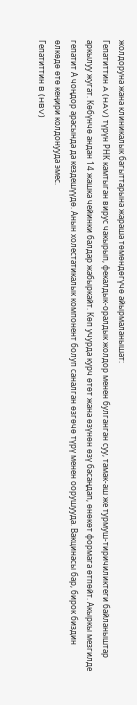жолдоруна жана клиникалык багыттарына жараша төмөндөгүчө айырмаланышат:
Гепатиттин A (HAV) түрүн РНК камтыган вирус чакырып, фекалдык-оралдык жолдор менен булганган суу, тамак-аш же турмуш-тиричиликтеги байланыштар аркылуу жугат. Көбүнчө андан 14 жашка чейинки балдар жабыркайт. Көп учурда курч өтөт жана өзүнөн өзү басаңдап, өнөкөт формага өтпөйт. Акыркы мезгилде гепатит А чоңдор арасында да кездешүүдө. Анын холестатикалык компонент болуп саналган өзгөчө түрү менен оорушууда. Вакцинасы бар, бирок биздин өлкөдө өтө кеңири колдонууда эмес.
Гепатиттин B (HBV)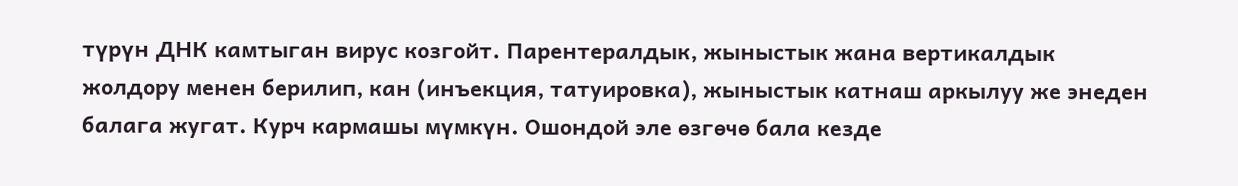түрүн ДНК камтыган вирус козгойт. Парентералдык, жыныстык жана вертикалдык жолдору менен берилип, кан (инъекция, татуировка), жыныстык катнаш аркылуу же энеден балага жугат. Курч кармашы мүмкүн. Ошондой эле өзгөчө бала кезде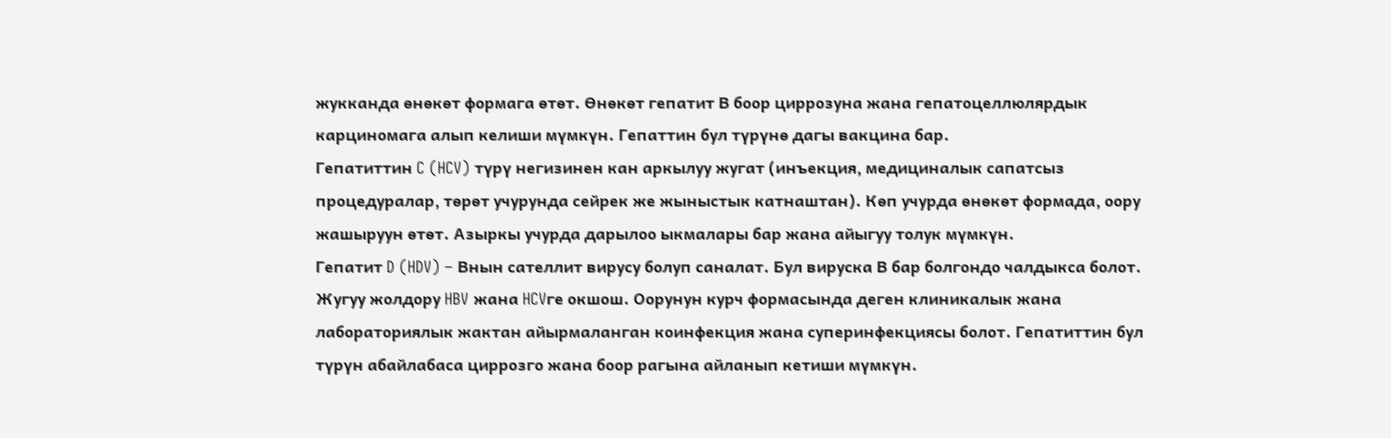жукканда өнөкөт формага өтөт. Өнөкөт гепатит В боор циррозуна жана гепатоцеллюлярдык карциномага алып келиши мүмкүн. Гепаттин бул түрүнө дагы вакцина бар.
Гепатиттин C (HCV) түрү негизинен кан аркылуу жугат (инъекция, медициналык сапатсыз процедуралар, төрөт учурунда сейрек же жыныстык катнаштан). Көп учурда өнөкөт формада, оору жашыруун өтөт. Азыркы учурда дарылоо ыкмалары бар жана айыгуу толук мүмкүн.
Гепатит D (HDV) – Внын сателлит вирусу болуп саналат. Бул вируска В бар болгондо чалдыкса болот. Жугуу жолдору HBV жана HCVге окшош. Оорунун курч формасында деген клиникалык жана лабораториялык жактан айырмаланган коинфекция жана суперинфекциясы болот. Гепатиттин бул түрүн абайлабаса циррозго жана боор рагына айланып кетиши мүмкүн.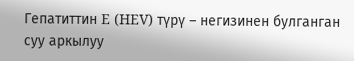Гепатиттин E (HEV) түрү – негизинен булганган суу аркылуу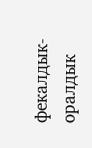фекалдык-оралдык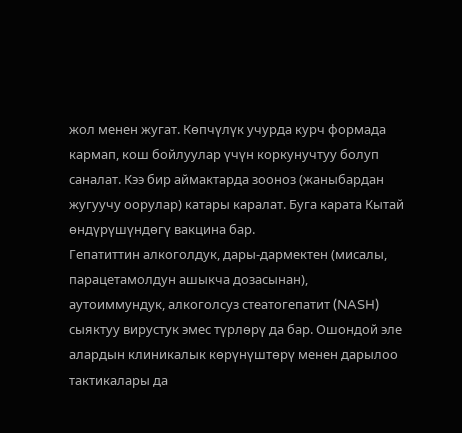жол менен жугат. Көпчүлүк учурда курч формада кармап, кош бойлуулар үчүн коркунучтуу болуп саналат. Кээ бир аймактарда зооноз (жаныбардан жугуучу оорулар) катары каралат. Буга карата Кытай өндүрүшүндөгү вакцина бар.
Гепатиттин алкоголдук, дары-дармектен (мисалы, парацетамолдун ашыкча дозасынан), аутоиммундук, алкоголсуз стеатогепатит (NASH) сыяктуу вирустук эмес түрлөрү да бар. Ошондой эле алардын клиникалык көрүнүштөрү менен дарылоо тактикалары да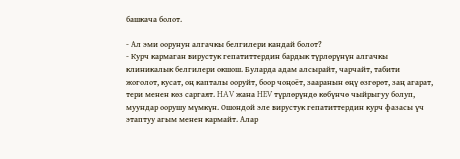башкача болот.

- Ал эми оорунун алгачкы белгилери кандай болот?
- Курч кармаган вирустук гепатиттердин бардык түрлөрүнүн алгачкы клиникалык белгилери окшош. Буларда адам алсырайт, чарчайт, табити жоголот, кусат, оң капталы ооруйт, боор чоңоёт, зааранын өңү өзгөрөт, заң агарат, тери менен көз саргаят. HAV жана HEV түрлөрүндө көбүнчө чыйрыгуу болуп, муундар оорушу мүмкүн. Ошондой эле вирустук гепатиттердин курч фазасы үч этаптуу агым менен кармайт. Алар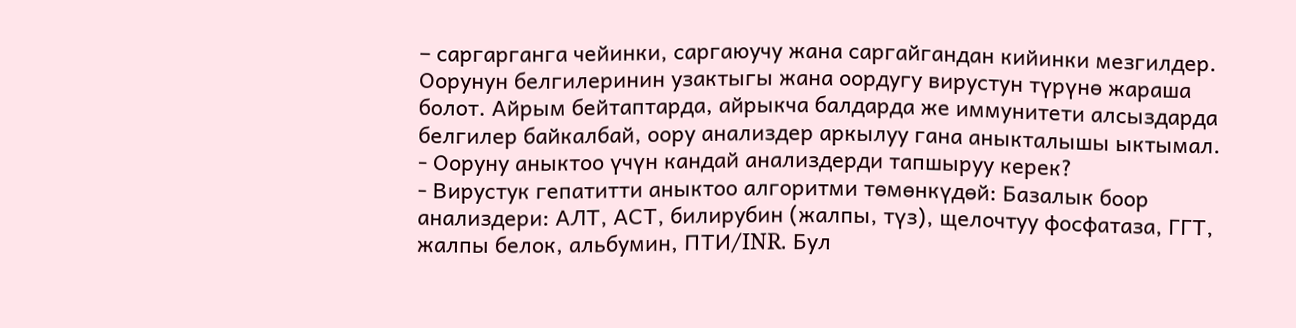– саргарганга чейинки, саргаюучу жана саргайгандан кийинки мезгилдер. Оорунун белгилеринин узактыгы жана оордугу вирустун түрүнө жараша болот. Айрым бейтаптарда, айрыкча балдарда же иммунитети алсыздарда белгилер байкалбай, оору анализдер аркылуу гана аныкталышы ыктымал.
- Ооруну аныктоо үчүн кандай анализдерди тапшыруу керек?
- Вирустук гепатитти аныктоо алгоритми төмөнкүдөй: Базалык боор анализдери: АЛТ, АСТ, билирубин (жалпы, түз), щелочтуу фосфатаза, ГГТ, жалпы белок, альбумин, ПТИ/INR. Бул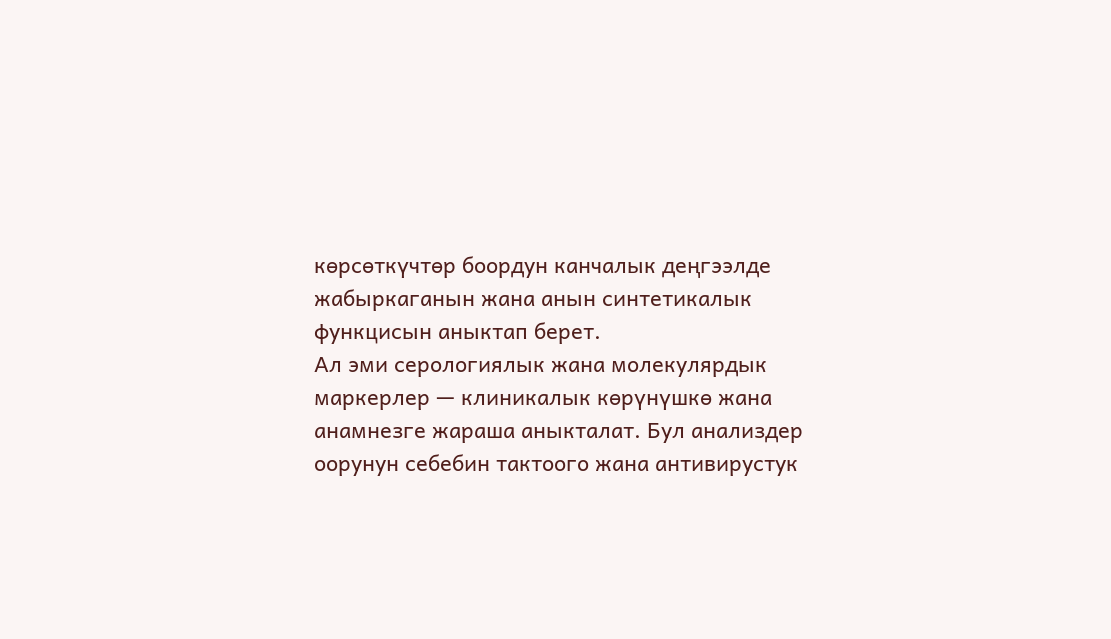көрсөткүчтөр боордун канчалык деңгээлде жабыркаганын жана анын синтетикалык функцисын аныктап берет.
Ал эми серологиялык жана молекулярдык маркерлер — клиникалык көрүнүшкө жана анамнезге жараша аныкталат. Бул анализдер оорунун себебин тактоого жана антивирустук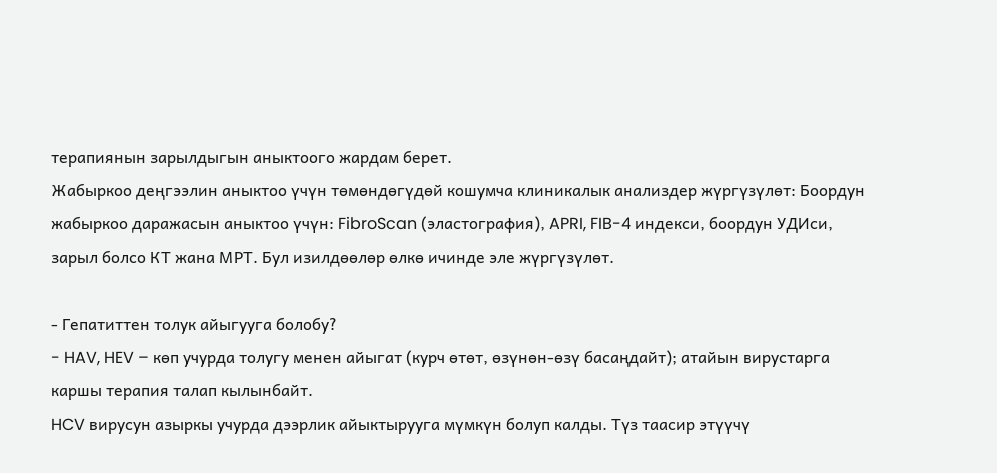терапиянын зарылдыгын аныктоого жардам берет.
Жабыркоо деңгээлин аныктоо үчүн төмөндөгүдөй кошумча клиникалык анализдер жүргүзүлөт: Боордун жабыркоо даражасын аныктоо үчүн: FibroScan (эластография), APRI, FIB-4 индекси, боордун УДИси, зарыл болсо КТ жана МРТ. Бул изилдөөлөр өлкө ичинде эле жүргүзүлөт.

- Гепатиттен толук айыгууга болобу?
- HAV, HEV – көп учурда толугу менен айыгат (курч өтөт, өзүнөн-өзү басаңдайт); атайын вирустарга каршы терапия талап кылынбайт.
HCV вирусун азыркы учурда дээрлик айыктырууга мүмкүн болуп калды. Түз таасир этүүчү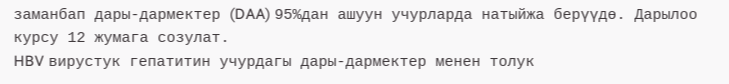заманбап дары-дармектер (DAA) 95%дан ашуун учурларда натыйжа берүүдө. Дарылоо курсу 12 жумага созулат.
HBV вирустук гепатитин учурдагы дары-дармектер менен толук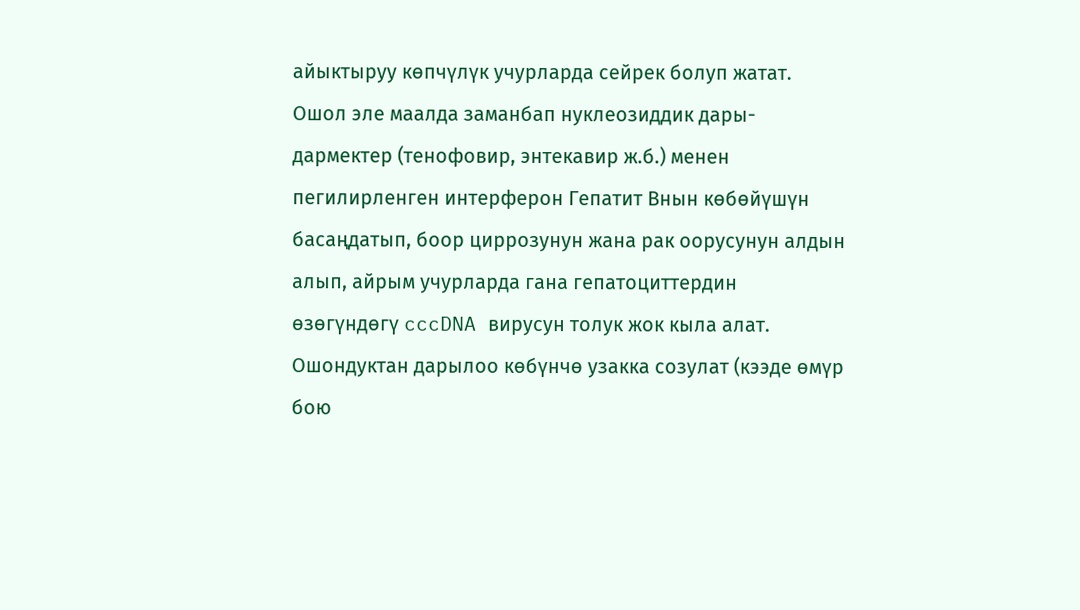айыктыруу көпчүлүк учурларда сейрек болуп жатат. Ошол эле маалда заманбап нуклеозиддик дары-дармектер (тенофовир, энтекавир ж.б.) менен пегилирленген интерферон Гепатит Внын көбөйүшүн басаңдатып, боор циррозунун жана рак оорусунун алдын алып, айрым учурларда гана гепатоциттердин өзөгүндөгү cccDNA вирусун толук жок кыла алат. Ошондуктан дарылоо көбүнчө узакка созулат (кээде өмүр бою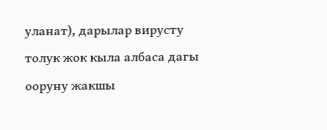уланат), дарылар вирусту толук жок кыла албаса дагы ооруну жакшы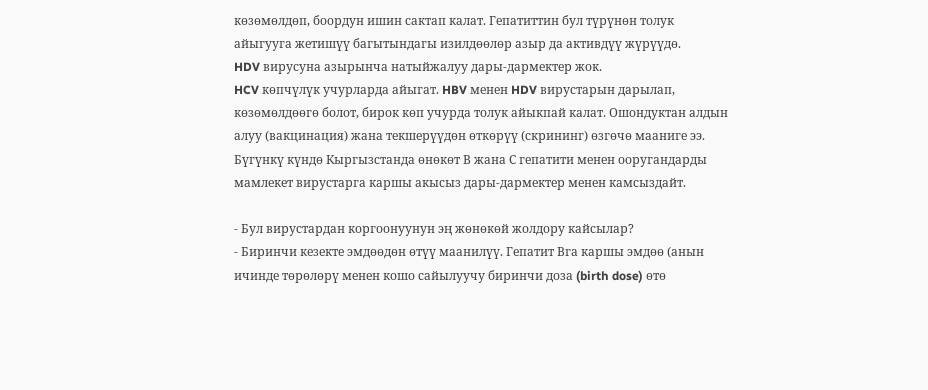көзөмөлдөп, боордун ишин сактап калат. Гепатиттин бул түрүнөн толук айыгууга жетишүү багытындагы изилдөөлөр азыр да активдүү жүрүүдө.
HDV вирусуна азырынча натыйжалуу дары-дармектер жок.
HCV көпчүлүк учурларда айыгат. HBV менен HDV вирустарын дарылап, көзөмөлдөөгө болот, бирок көп учурда толук айыкпай калат. Ошондуктан алдын алуу (вакцинация) жана текшерүүдөн өткөрүү (скрининг) өзгөчө мааниге ээ.
Бүгүнкү күндө Кыргызстанда өнөкөт В жана С гепатити менен ооругандарды мамлекет вирустарга каршы акысыз дары-дармектер менен камсыздайт.

- Бул вирустардан коргоонуунун эң жөнөкөй жолдору кайсылар?
- Биринчи кезекте эмдөөдөн өтүү маанилүү. Гепатит Вга каршы эмдөө (анын ичинде төрөлөрү менен кошо сайылуучу биринчи доза (birth dose) өтө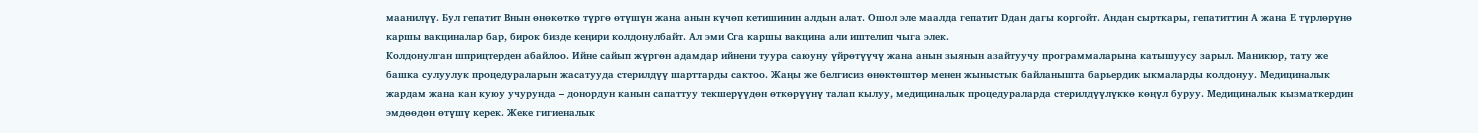маанилүү. Бул гепатит Внын өнөкөткө түргө өтүшүн жана анын күчөп кетишинин алдын алат. Ошол эле маалда гепатит Dдан дагы коргойт. Андан сырткары, гепатиттин А жана Е түрлөрүнө каршы вакциналар бар, бирок бизде кеңири колдонулбайт. Ал эми Сга каршы вакцина али иштелип чыга элек.
Колдонулган шприцтерден абайлоо. Ийне сайып жүргөн адамдар ийнени туура саюуну үйрөтүүчү жана анын зыянын азайтуучу программаларына катышуусу зарыл. Маникюр, тату же башка сулуулук процедураларын жасатууда стерилдүү шарттарды сактоо. Жаңы же белгисиз өнөктөштөр менен жыныстык байланышта барьердик ыкмаларды колдонуу. Медициналык жардам жана кан куюу учурунда – донордун канын сапаттуу текшерүүдөн өткөрүүнү талап кылуу, медициналык процедураларда стерилдүүлүккө көңүл буруу. Медициналык кызматкердин эмдөөдөн өтүшү керек. Жеке гигиеналык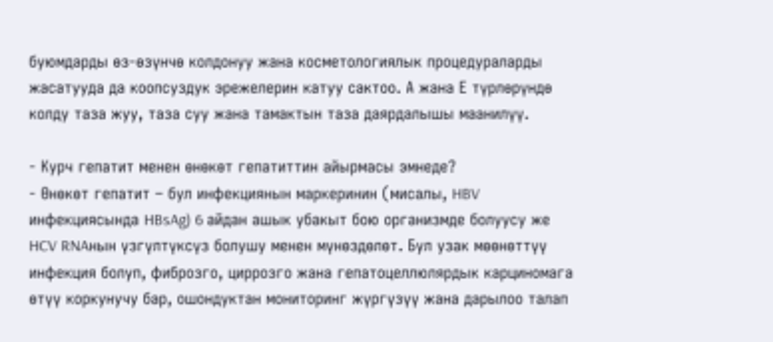буюмдарды өз-өзүнчө колдонуу жана косметологиялык процедураларды жасатууда да коопсуздук эрежелерин катуу сактоо. А жана Е түрлөрүндө колду таза жуу, таза суу жана тамактын таза даярдалышы маанилүү.

- Курч гепатит менен өнөкөт гепатиттин айырмасы эмнеде?
- Өнөкөт гепатит – бул инфекциянын маркеринин (мисалы, HBV инфекциясында HBsAg) 6 айдан ашык убакыт бою организмде болуусу же HCV RNAнын үзгүлтүксүз болушу менен мүнөздөлөт. Бул узак мөөнөттүү инфекция болуп, фиброзго, циррозго жана гепатоцеллюлярдык карциномага өтүү коркунучу бар, ошондуктан мониторинг жүргүзүү жана дарылоо талап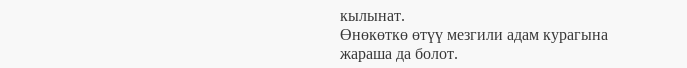кылынат.
Өнөкөткө өтүү мезгили адам курагына жараша да болот.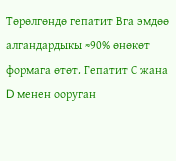Төрөлгөндө гепатит Вга эмдөө алгандардыкы ≈90% өнөкөт формага өтөт. Гепатит С жана D менен ооруган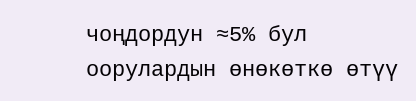чоңдордун ≈5% бул оорулардын өнөкөткө өтүү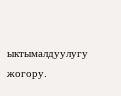ыктымалдуулугу жогору.